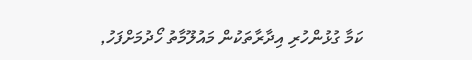ކަމާ ގުޅުންހުރި އިދާރާތަކުން މައުލޫމާތު ހޯދުމަށްފަހު,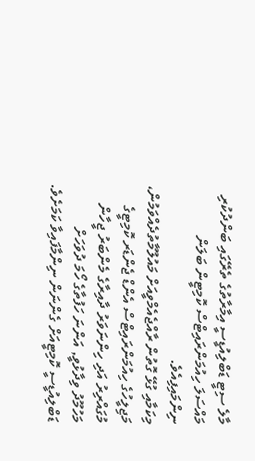މާލެ ސިޓީ ޑަބްލިއުޑީސީ އިމާރާތުގެ ތެރޭގައި ބަންދުކުރި މައްސަލަ ހިއުމަންރައިޓްސް ކޮމިޓީން ބަލަން ނިންމައިފިއެވެ.
މިކަމާއި ގުޅޭ ގޮތުން ރާއްޖެއެމްވީއަށް މައުލޫމާތުދެއްވަމުން، މަޖިލީހުގެ ހިއުމަންރައިޓްސް އެންޑް ޖެންޑަރ ކޮމިޓީގެ މުގައްރިރު އަދި ހިންނަވަރު ދާއިރާގެ މެންބަރު ޖީހާން މަހުމޫދު ވިދާޅުވީ, އަންނަ ހަފުތާގެ ހޯމަ ދުވަހަށް ޑަބްލިއުޑީސީ ކޮމިޓީއަށް ގެންނަން ނިންމާފައިވާ ކަމަށެވެ.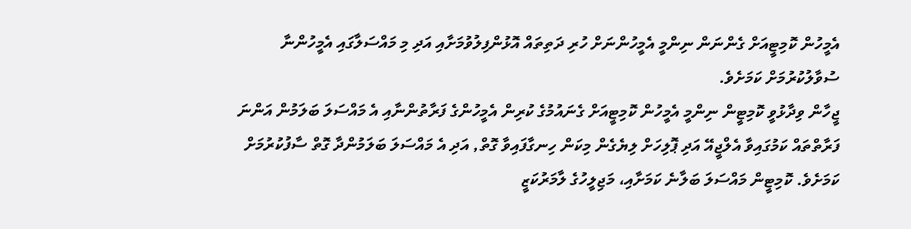އެމީހުން ކޮމިޓީއަށް ގެންނަން ނިންމީ އެމީހުންނަށް ހުރި ދަތިތައް އޮޅުންފިލުވުމަށާއި އަދި މި މައްސަލާގައި އެމީހުންނާ ސުވާލުކުރުމަށް ކަމަށެވެ.
ޖީހާން ވިދާޅުވީ ކޮމިޓީން ނިންމީ އެމީހުން ކޮމިޓީއަށް ގެނައުމުގެ ކުރިން އެމީހުންގެ ފަރާތުންނާއި އެ މައްސަލަ ބަލަމުން އަންނަ ފަރާތްތައް ކަމުގައިވާ އެލްޖީއޭ އަދި ޕޮލިހަށް ލިޔެގެން މިކަން ހިނގާފައިވާ ގޮތް, އަދި އެ މައްސަލަ ބަލަމުންދާ ގޮތް ސާފުކުރުމަށް ކަމަށެވެ. ކޮމިޓީން މައްސަލަ ބަލާނެ ކަމަށާއި، މަޖިލީހުގެ ލާމަރުކަޒީ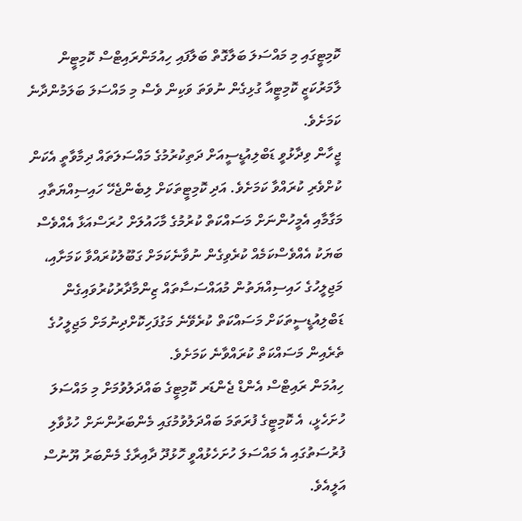ކޮމިޓީގައި މި މައްސަލަ ބަލާގޮތް ބަލާފައި ހިއުމަންރައިޓްސް ކޮމިޓީން ލާމަރުކަޒީ ކޮމިޓީއާ ގުޅިގެން ނުވަތަ ވަކިން ވެސް މި މައްސަލަ ބަލަމުންދާނެ ކަމަށެވެ.
ޖީހާން ވިދާޅުވީ ޑަބްލިއުޑީސީއަށް ދަތިކުރުމުގެ މައްސަލަތައް ދިމާވާތީ އެކަން ކުށްވެރި ކުރައްވާ ކަމަށެވެ. އަދި ކޮމިޓީތަކަށް ލިބެންޖެހޭ ހައިސިއްޔަތާއި މަގާމާއި އެމީހުންނަށް މަސައްކަތް ކުރުމުގެ މާހައުލަށް ހުރަސްއަޅާ އެއްވެސް ބަޔަކު އެއްވެސްކަމެއް ކުރެވިގެން ނުވާނެކަމަށް ގަބޫލުކުރައްވާ ކަމަށާއި، މަޖިލީހުގެ ހައިސިއްޔަތުން މުއައްސަސާތައް ޒިންމާދާރުކުރުވައިގެން ޑަބްލިއުޑީސީތަކަށް މަސައްކަތް ކުރެވޭނެ މަގުފަހިކޮށްދިނުމަށް މަޖިލީހުގެ ތެރެއިން މަސައްކަތް ކުރައްވާނެ ކަމަށެވެ.
ހިއުމަން ރައިޓްސް އެންޑް ޖެންޑަރ ކޮމިޓީގެ ބައްދަލުވުމަށް މި މައްސަލަ ހުށަހެޅީ، އެ ކޮމިޓީގެ ފުރަތަމަ ބައްދަލުވުމުގައި މެންބަރުންނަށް ހުޅުވާލި ފުރުސަތުގައި އެ މައްސަލަ ހުށަހެޅުއްވީ ހޮޅުދޫ ދާއިރާގެ މެންބަރު ޔޫނުސް އަލީއެވެ.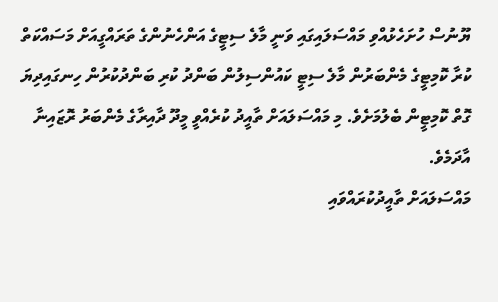ޔޫނުސް ހުށަހެޅުއްވި މައްސަލައިގައި ވަނީ މާލެ ސިޓީގެ އަންހެނުންގެ ތަރައްގީއަށް މަސައްކަތް ކުރާ ކޮމިޓީގެ މެންބަރުން މާލެ ސިޓީ ކައުންސިލުން ބަންދު ކުރި ބަންދުކުރުން ހިނގައިދިޔަ ގޮތް ކޮމިޓީން ބެލުމަށެވެ. މި މައްސަލައަށް ތާއީދު ކުރެއްވީ މީދޫ ދާއިރާގެ މެންބަރު ރޮޒައިނާ އާދަމެވެ.
މައްސަލައަށް ތާއީދުކުރައްވައި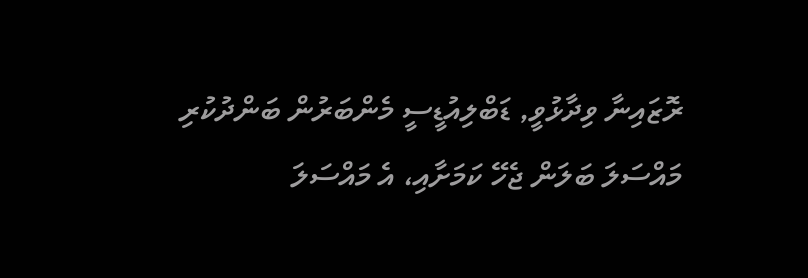ރޮޒައިނާ ވިދާޅުވީ, ޑަބްލިއުޑީސީ މެންބަރުން ބަންދުކުރި މައްސަލަ ބަލަން ޖެހޭ ކަމަށާއި، އެ މައްސަލަ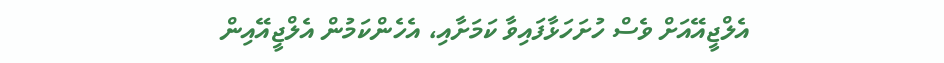އެލްޖީއޭއަށް ވެސް ހުށަހަޅާފައިވާ ކަމަށާއި، އެހެންކަމުން އެލްޖީއޭއިން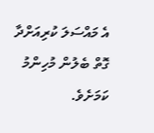އެ މައްސަލަ ކުރިއަށްދާ ގޮތް ބެލުން މުހިންމު ކަމަށެވެ.